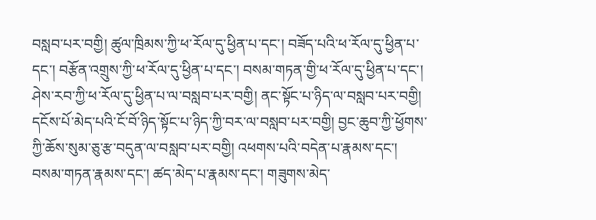བསླབ་པར་བགྱི། ཚུལ་ཁྲིམས་ཀྱི་ཕ་རོལ་དུ་ཕྱིན་པ་དང་། བཟོད་པའི་ཕ་རོལ་དུ་ཕྱིན་པ་དང་། བརྩོན་འགྲུས་ཀྱི་ཕ་རོལ་དུ་ཕྱིན་པ་དང་། བསམ་གཏན་གྱི་ཕ་རོལ་དུ་ཕྱིན་པ་དང་། ཤེས་རབ་ཀྱི་ཕ་རོལ་དུ་ཕྱིན་པ་ལ་བསླབ་པར་བགྱི། ནང་སྟོང་པ་ཉིད་ལ་བསླབ་པར་བགྱི། དངོས་པོ་མེད་པའི་ངོ་བོ་ཉིད་སྟོང་པ་ཉིད་ཀྱི་བར་ལ་བསླབ་པར་བགྱི། བྱང་ཆུབ་ཀྱི་ཕྱོགས་ཀྱི་ཆོས་སུམ་ཅུ་རྩ་བདུན་ལ་བསླབ་པར་བགྱི། འཕགས་པའི་བདེན་པ་རྣམས་དང་། བསམ་གཏན་རྣམས་དང་། ཚད་མེད་པ་རྣམས་དང་། གཟུགས་མེད་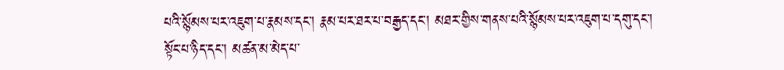པའི་སྙོམས་པར་འཇུག་པ་རྣམས་དང་། རྣམ་པར་ཐར་པ་བརྒྱད་དང་། མཐར་གྱིས་གནས་པའི་སྙོམས་པར་འཇུག་པ་དགུ་དང་། སྟོང་པ་ཉིད་དང་། མཚན་མ་མེད་པ་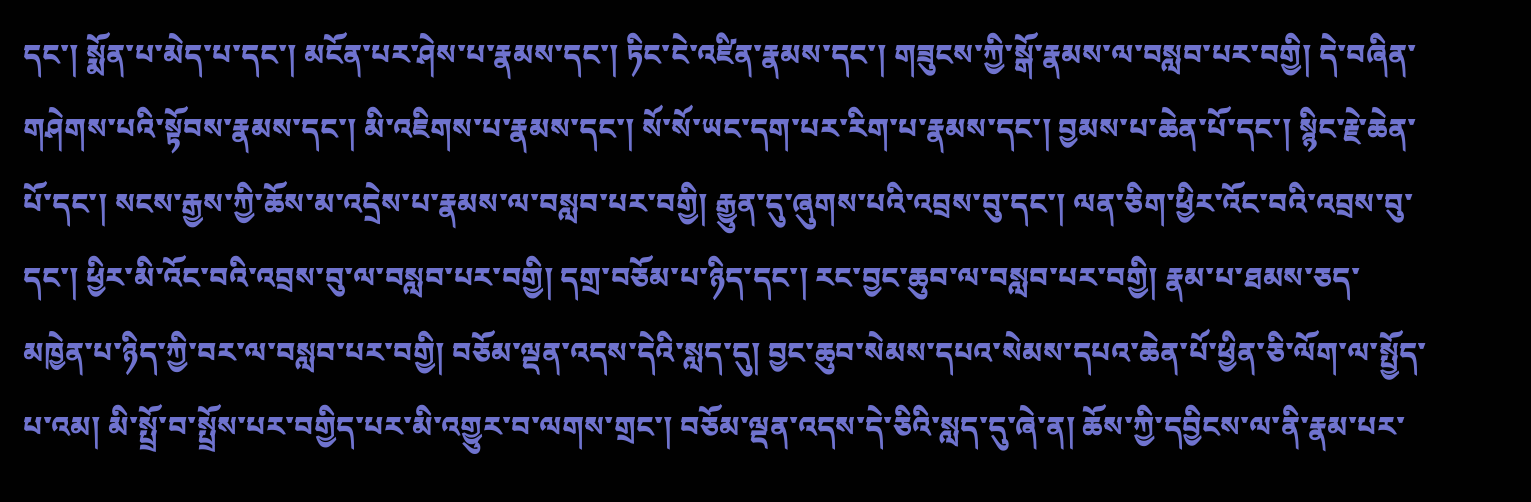དང་། སྨོན་པ་མེད་པ་དང་། མངོན་པར་ཤེས་པ་རྣམས་དང་། ཏིང་ངེ་འཛིན་རྣམས་དང་། གཟུངས་ཀྱི་སྒོ་རྣམས་ལ་བསླབ་པར་བགྱི། དེ་བཞིན་གཤེགས་པའི་སྟོབས་རྣམས་དང་། མི་འཇིགས་པ་རྣམས་དང་། སོ་སོ་ཡང་དག་པར་རིག་པ་རྣམས་དང་། བྱམས་པ་ཆེན་པོ་དང་། སྙིང་རྗེ་ཆེན་པོ་དང་། སངས་རྒྱས་ཀྱི་ཆོས་མ་འདྲེས་པ་རྣམས་ལ་བསླབ་པར་བགྱི། རྒྱུན་དུ་ཞུགས་པའི་འབྲས་བུ་དང་། ལན་ཅིག་ཕྱིར་འོང་བའི་འབྲས་བུ་དང་། ཕྱིར་མི་འོང་བའི་འབྲས་བུ་ལ་བསླབ་པར་བགྱི། དགྲ་བཅོམ་པ་ཉིད་དང་། རང་བྱང་ཆུབ་ལ་བསླབ་པར་བགྱི། རྣམ་པ་ཐམས་ཅད་མཁྱེན་པ་ཉིད་ཀྱི་བར་ལ་བསླབ་པར་བགྱི། བཅོམ་ལྡན་འདས་དེའི་སླད་དུ། བྱང་ཆུབ་སེམས་དཔའ་སེམས་དཔའ་ཆེན་པོ་ཕྱིན་ཅི་ལོག་ལ་སྤྱོད་པ་འམ། མི་སྤྲོ་བ་སྤྲོས་པར་བགྱིད་པར་མི་འགྱུར་བ་ལགས་གྲང་། བཅོམ་ལྡན་འདས་དེ་ཅིའི་སླད་དུ་ཞེ་ན། ཆོས་ཀྱི་དབྱིངས་ལ་ནི་རྣམ་པར་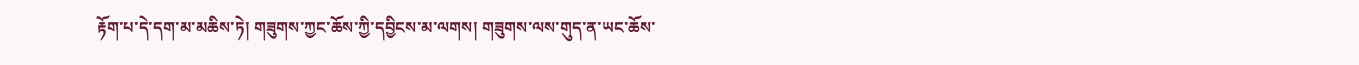རྟོག་པ་དེ་དག་མ་མཆིས་ཏེ། གཟུགས་ཀྱང་ཆོས་ཀྱི་དབྱིངས་མ་ལགས། གཟུགས་ལས་གུད་ན་ཡང་ཆོས་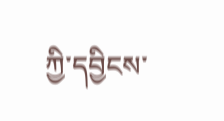ཀྱི་དབྱིངས་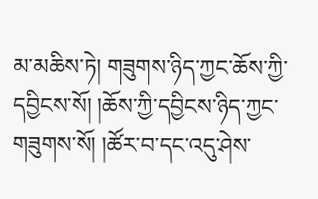མ་མཆིས་ཏེ། གཟུགས་ཉིད་ཀྱང་ཆོས་ཀྱི་དབྱིངས་སོ། །ཆོས་ཀྱི་དབྱིངས་ཉིད་ཀྱང་གཟུགས་སོ། །ཚོར་བ་དང་འདུ་ཤེས་